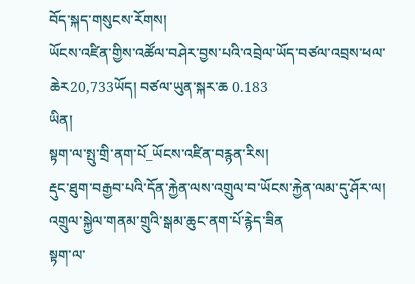བོད་སྐད་གསུངས་རོགས།
ཡོངས་འཛིན་གྱིས་འཚོལ་བཤེར་བྱས་པའི་འབྲེལ་ཡོད་བཙལ་འབྲས་ཕལ་ཆེར20,733ཡོད། བཙལ་ཡུན་སྐར་ཆ 0.183
ཡིན།
སྟག་ལ་སྤུ་གྲི་ནག་པོ_ཡོངས་འཛིན་བརྙན་རིས།
རྡུང་ཐུག་བརྒྱབ་པའི་དོན་རྐྱེན་ལས་འགྲུལ་བ་ཡོངས་རྐྱེན་ལམ་དུ་ཤོར་ལ། འགྲུལ་སྐྱེལ་གནམ་གྲུའི་སྒམ་ཆུང་ནག་པོ་རྙེད་ཟིན
སྟག་ལ་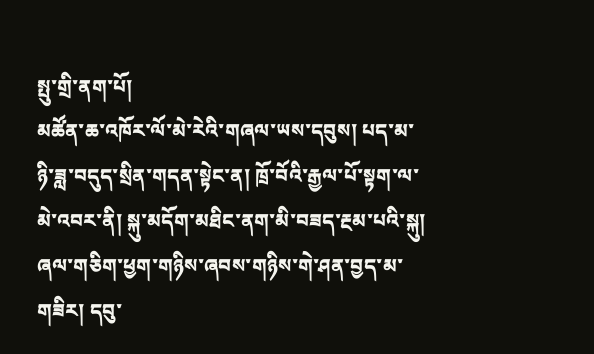སྤུ་གྲི་ནག་པོ།
མཚོན་ཆ་འཁོར་ལོ་མེ་རེའི་གཞལ་ཡས་དབུས། པད་མ་ཉི་ཟླ་བདུད་སྲིན་གདན་སྟེང་ན། ཁྲོ་བོའི་རྒྱལ་པོ་སྟག་ལ་མེ་འབར་ནི། སྐུ་མདོག་མཐིང་ནག་མི་བཟད་རྔམ་པའི་སྐུ། ཞལ་གཅིག་ཕྱག་གཉིས་ཞབས་གཉིས་གེ་ཤན་བྱད་མ་གཟིར། དབུ་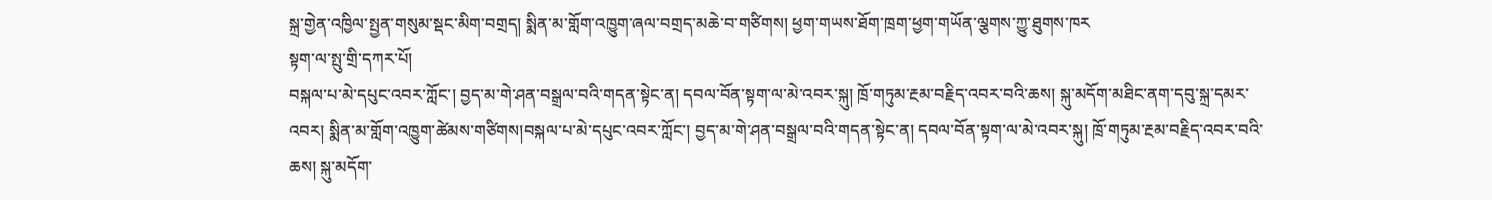སྐྲ་གྱེན་འཁྱིལ་སྤྱན་གསུམ་སྡང་མིག་བགྲད། སྨིན་མ་གློག་འཁྱུག་ཞལ་བགྲད་མཆེ་བ་གཙིགས། ཕྱག་གཡས་ཐོག་ཁྲག་ཕྱག་གཡོན་ལྕགས་ཀྱུ་ཐུགས་ཁར
སྟག་ལ་སྤུ་གྲི་དཀར་པོ།
བསྐལ་པ་མེ་དཔུང་འབར་ཀློང་། བྱད་མ་གེ་ཤན་བསྒྲལ་བའི་གདན་སྟེང་ན། དབལ་བོན་སྟག་ལ་མེ་འབར་སྐུ། ཁྲོ་གཏུམ་རྔམ་བརྗིད་འབར་བའི་ཆས། སྐུ་མདོག་མཐིང་ནག་དབུ་སྐྲ་དམར་འབར། སྨིན་མ་གློག་འཁྱུག་ཚེམས་གཙིགས།བསྐལ་པ་མེ་དཔུང་འབར་ཀློང་། བྱད་མ་གེ་ཤན་བསྒྲལ་བའི་གདན་སྟེང་ན། དབལ་བོན་སྟག་ལ་མེ་འབར་སྐུ། ཁྲོ་གཏུམ་རྔམ་བརྗིད་འབར་བའི་ཆས། སྐུ་མདོག་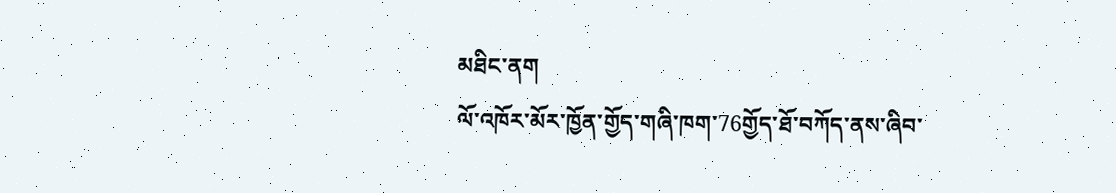མཐིང་ནག
ལོ་འཁོར་མོར་ཁྱོན་གྱོད་གཞི་ཁག་76གྱོད་ཐོ་བཀོད་ནས་ཞིབ་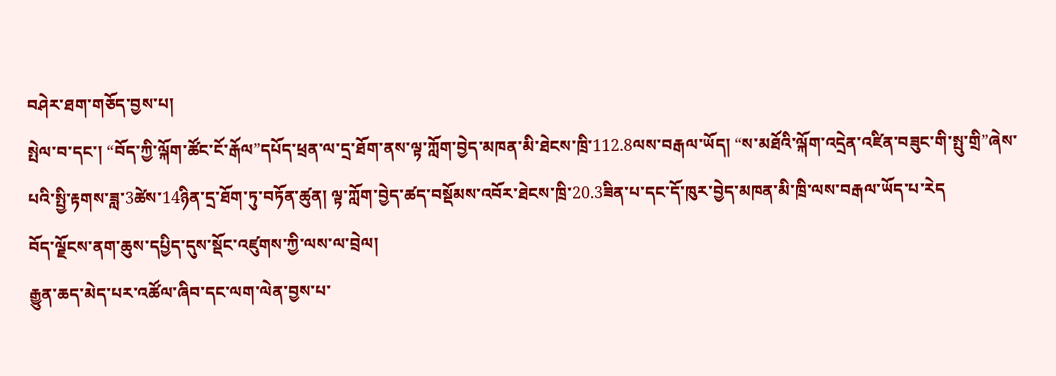བཤེར་ཐག་གཅོད་བྱས་པ།
སྤེལ་བ་དང་། “བོད་ཀྱི་ལྐོག་ཚོང་ངོ་རྒོལ”དཔོད་ཕྲན་ལ་དྲ་ཐོག་ནས་ལྟ་ཀློག་བྱེད་མཁན་མི་ཐེངས་ཁྲི་112.8ལས་བརྒལ་ཡོད། “ས་མཐོའི་ལྐོག་འདྲེན་འཛིན་བཟུང་གི་སྤུ་གྲི”ཞེས་པའི་སྤྱི་རྟགས་ཟླ་3ཚེས་14ཉིན་དྲ་ཐོག་ཏུ་བཏོན་ཚུན། ལྟ་ཀློག་བྱེད་ཚད་བསྡོམས་འབོར་ཐེངས་ཁྲི་20.3ཟིན་པ་དང་དོ་ཁུར་བྱེད་མཁན་མི་ཁྲི་ལས་བརྒལ་ཡོད་པ་རེད
བོད་ལྗོངས་ནག་ཆུས་དཔྱིད་དུས་སྡོང་འཛུགས་ཀྱི་ལས་ལ་བྲེལ།
རྒྱུན་ཆད་མེད་པར་འཚོལ་ཞིབ་དང་ལག་ལེན་བྱས་པ་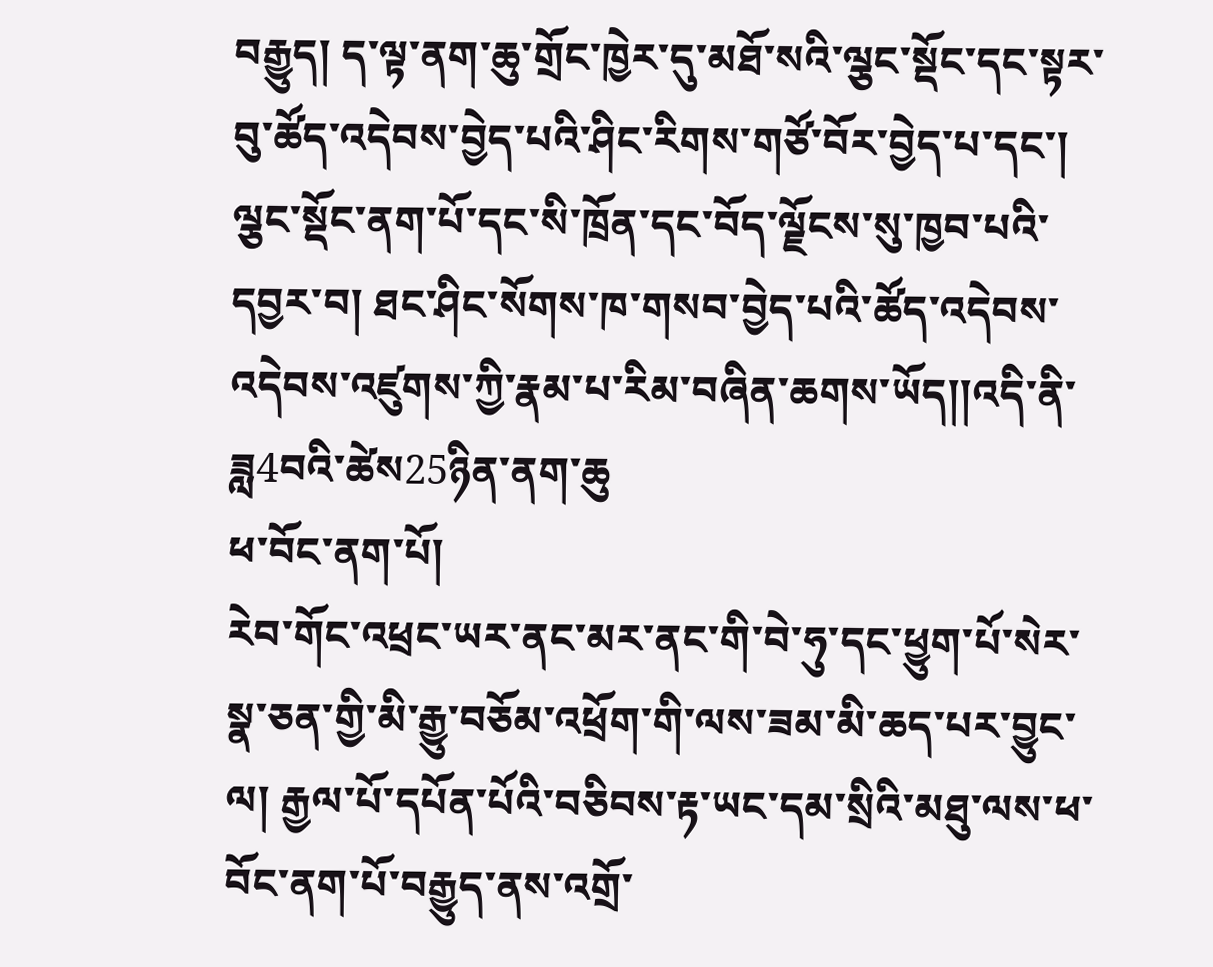བརྒྱུད། ད་ལྟ་ནག་ཆུ་གྲོང་ཁྱེར་དུ་མཐོ་སའི་ལྕང་སྡོང་དང་སྟར་བུ་ཚོད་འདེབས་བྱེད་པའི་ཤིང་རིགས་གཙོ་བོར་བྱེད་པ་དང་། ལྕང་སྡོང་ནག་པོ་དང་སི་ཁྲོན་དང་བོད་ལྗོངས་སུ་ཁྱབ་པའི་དབྱར་བ། ཐང་ཤིང་སོགས་ཁ་གསབ་བྱེད་པའི་ཚོད་འདེབས་འདེབས་འཛུགས་ཀྱི་རྣམ་པ་རིམ་བཞིན་ཆགས་ཡོད།།འདི་ནི་ཟླ4བའི་ཚེས25ཉིན་ནག་ཆུ
ཕ་བོང་ནག་པོ།
རེབ་གོང་འཕྲང་ཡར་ནང་མར་ནང་གི་བེ་ཧུ་དང་ཕྱུག་པོ་སེར་སྣ་ཅན་གྱི་མི་རྒྱུ་བཅོམ་འཕྲོག་གི་ལས་ཟམ་མི་ཆད་པར་བྱུང་ལ། རྒྱལ་པོ་དཔོན་པོའི་བཅིབས་རྟ་ཡང་དམ་སྲིའི་མཐུ་ལས་ཕ་བོང་ནག་པོ་བརྒྱུད་ནས་འགྲོ་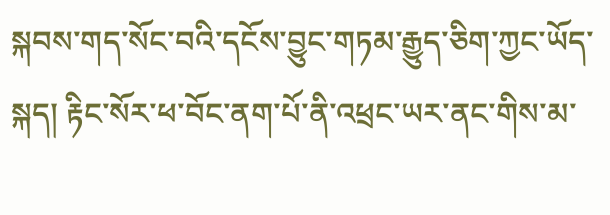སྐབས་གད་སོང་བའི་དངོས་བྱུང་གཏམ་རྒྱུད་ཅིག་ཀྱང་ཡོད་སྐད། རྟིང་སོར་ཕ་བོང་ནག་པོ་ནི་འཕྲང་ཡར་ནང་གིས་མ་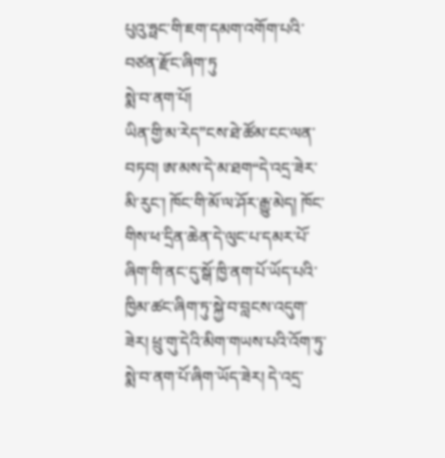པུའུ་ཧྥང་གི་ཇག་དམག་འགོག་པའི་བཙན་རྫོང་ཞིག་ཏུ
སྨེ་བ་ནག་པོ།
ཡིན་གྱི་མ་རེད”ངས་ཐེ་ཚོམ་ངང་ལན་བཏབ། ཨ་མས་དེ་མ་ཐག“དེ་འདྲ་ཟེར་མི་རུང་། ཁོང་གི་མོ་ལ་ཤོར་རྒྱུ་མེད། ཁོང་གིས་ཕ་དྲིན་ཆེན་དེ་ལུང་པ་དམར་པོ་ཞིག་གི་ནང་དུ་སྒོ་ཁྱི་ནག་པོ་ཡོད་པའི་ཁྱིམ་ཚང་ཞིག་ཏུ་སྐྱེ་བ་བླངས་འདུག་ཟེར། ཕྲུ་གུ་དེའི་མིག་གཡས་པའི་འོག་ཏུ་སྨེ་བ་ནག་པོ་ཞིག་ཡོད་ཟེར། དེ་འདྲ་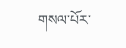གསལ་པོར་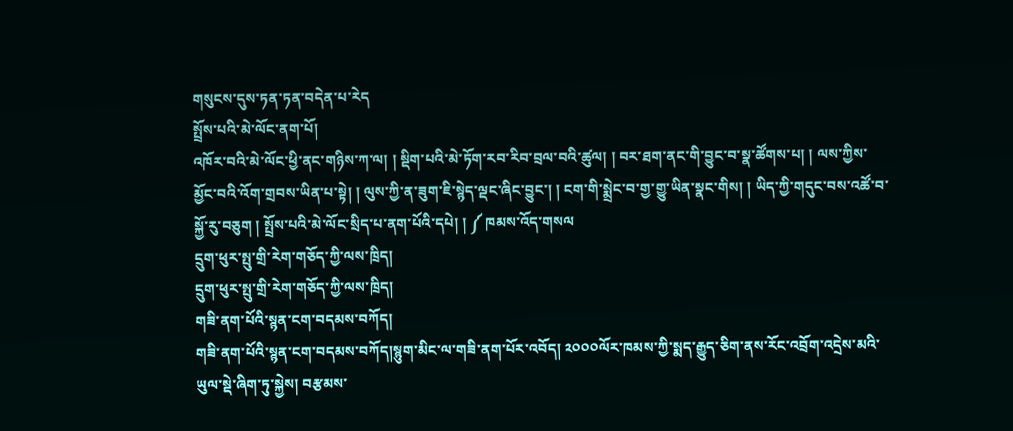གསུངས་དུས་ཏན་ཏན་བདེན་པ་རེད
སྤྲོས་པའི་མེ་ལོང་ནག་པོ།
འཁོར་བའི་མེ་ལོང་ཕྱི་ནང་གཉིས་ཀ་ལ། ། སྡིག་པའི་མེ་ཏོག་རབ་རིབ་བྲལ་བའི་ཚུལ། ། བར་ཐག་ནང་གི་བྱུང་བ་སྣ་ཚོགས་པ། ། ལས་ཀྱིས་མྱོང་བའི་འོག་གྲབས་ཡིན་པ་སྟེ། ། ལུས་ཀྱི་ན་ཟུག་ཇི་སྙེད་ལྡང་ཞིང་བྱུང་། ། ངག་གི་སྨྲེང་བ་གྱ་གྱུ་ཡིན་སྣང་གིས། ། ཡིད་ཀྱི་གདུང་བས་འཚོ་བ་སྐྱོ་རུ་བཅུག ། སྤྲོས་པའི་མེ་ལོང་སྲིད་པ་ནག་པོའི་དཔེ། ། ༼ ཁམས་འོད་གསལ
དྲུག་ཕུར་སྤུ་གྲི་རེག་གཅོད་ཀྱི་ལས་ཁྲིད།
དྲུག་ཕུར་སྤུ་གྲི་རེག་གཅོད་ཀྱི་ལས་ཁྲིད།
གཟི་ནག་པོའི་སྙན་ངག་བདམས་བཀོད།
གཟི་ནག་པོའི་སྙན་ངག་བདམས་བཀོད།སྙུག་མིང་ལ་གཟི་ནག་པོར་འབོད། ༢༠༠༠ལོར་ཁམས་ཀྱི་སྨད་རྒྱུད་ཅིག་ནས་རོང་འབྲོག་འདྲེས་མའི་ཡུལ་སྡེ་ཞིག་ཏུ་སྐྱེས། བརྩམས་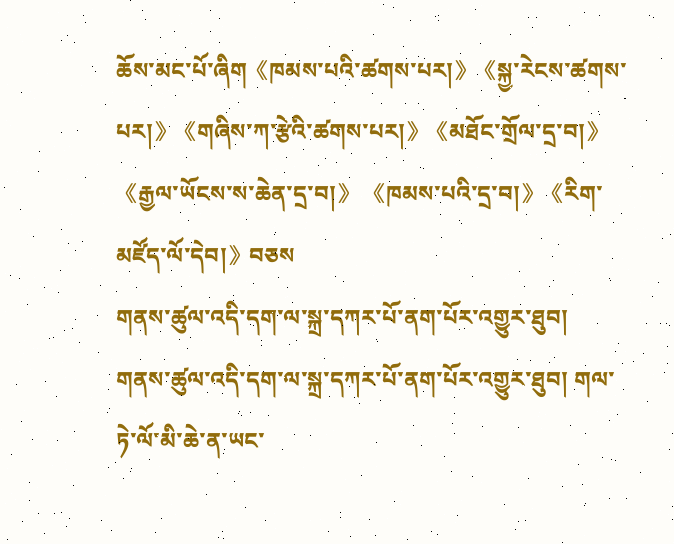ཆོས་མང་པོ་ཞིག《ཁམས་པའི་ཚགས་པར།》《སྐྱ་རེངས་ཚགས་པར།》《གཞིས་ཀ་རྩེའི་ཚགས་པར།》《མཐོང་གྲོལ་དྲ་བ།》 《རྒྱལ་ཡོངས་ས་ཆེན་དྲ་བ།》 《ཁམས་པའི་དྲ་བ།》《རིག་མཛོད་ལོ་དེབ།》བཅས
གནས་ཚུལ་འདི་དག་ལ་སྐྲ་དཀར་པོ་ནག་པོར་འགྱུར་ཐུབ།
གནས་ཚུལ་འདི་དག་ལ་སྐྲ་དཀར་པོ་ནག་པོར་འགྱུར་ཐུབ། གལ་ཏེ་ལོ་མི་ཆེ་ན་ཡང་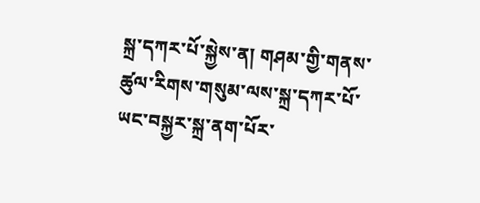སྐྲ་དཀར་པོ་སྐྱེས་ན། གཤམ་གྱི་གནས་ཚུལ་རིགས་གསུམ་ལས་སྐྲ་དཀར་པོ་ཡང་བསྐྱར་སྐྲ་ནག་པོར་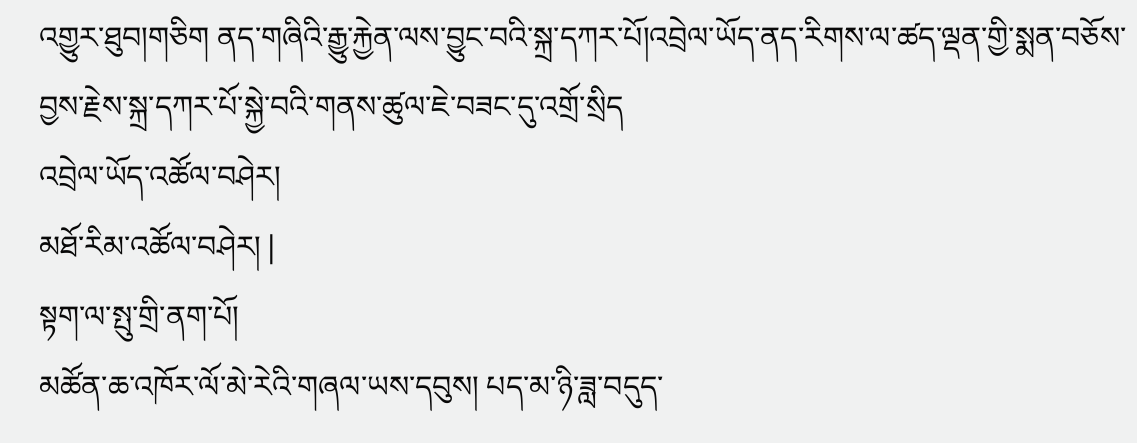འགྱུར་ཐུབ།གཅིག ནད་གཞིའི་རྒྱུ་རྐྱེན་ལས་བྱུང་བའི་སྐྲ་དཀར་པོ།འབྲེལ་ཡོད་ནད་རིགས་ལ་ཚད་ལྡན་གྱི་སྨན་བཅོས་བྱས་རྗེས་སྐྲ་དཀར་པོ་སྐྱེ་བའི་གནས་ཚུལ་ཇེ་བཟང་དུ་འགྲོ་སྲིད
འབྲེལ་ཡོད་འཚོལ་བཤེར།
མཐོ་རིམ་འཚོལ་བཤེར། |
སྟག་ལ་སྤུ་གྲི་ནག་པོ།
མཚོན་ཆ་འཁོར་ལོ་མེ་རེའི་གཞལ་ཡས་དབུས། པད་མ་ཉི་ཟླ་བདུད་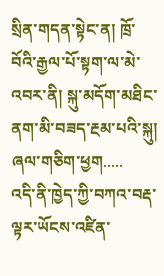སྲིན་གདན་སྟེང་ན། ཁྲོ་བོའི་རྒྱལ་པོ་སྟག་ལ་མེ་འབར་ནི། སྐུ་མདོག་མཐིང་ནག་མི་བཟད་རྔམ་པའི་སྐུ། ཞལ་གཅིག་ཕྱག.....
འདི་ནི་ཁྱེད་ཀྱི་བཀའ་བརྡ་ལྟར་ཡོངས་འཛིན་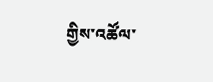གྱིས་འཚོལ་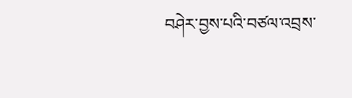བཤེར་བྱས་པའི་བཙལ་འབྲས་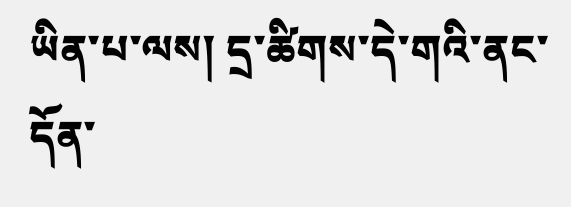ཡིན་པ་ལས། དྲ་ཚིགས་དེ་གའི་ནང་དོན་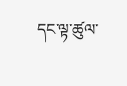དང་ལྟ་ཚུལ་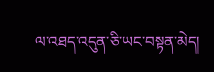ལ་འཐད་འདུན་ཅི་ཡང་བསྟན་མེད།